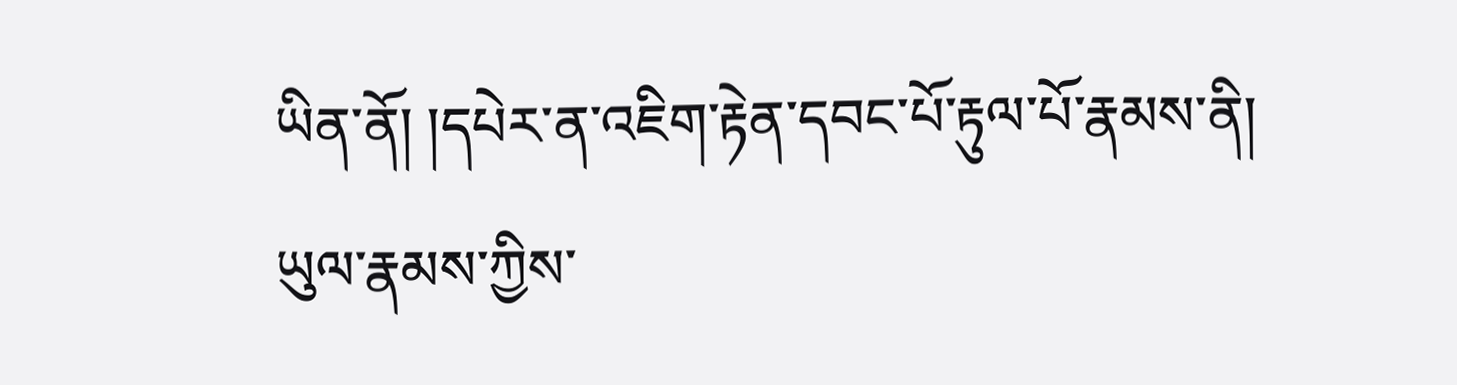ཡིན་ནོ། །དཔེར་ན་འཇིག་རྟེན་དབང་པོ་རྟུལ་པོ་རྣམས་ནི། ཡུལ་རྣམས་ཀྱིས་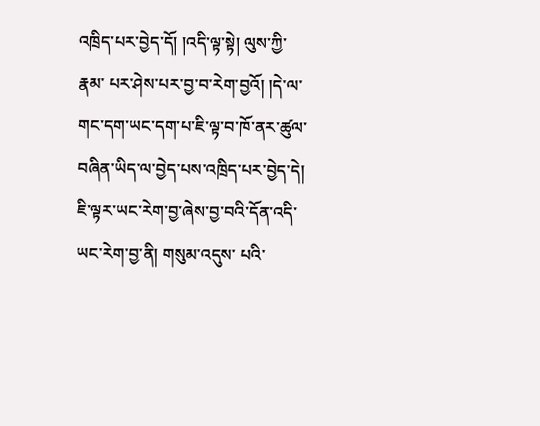འཁྲིད་པར་བྱེད་དོ། །འདི་ལྟ་སྟེ། ལུས་ཀྱི་རྣམ་ པར་ཤེས་པར་བྱ་བ་རེག་བྱའོ། །དེ་ལ་གང་དག་ཡང་དག་པ་ཇི་ལྟ་བ་ཁོ་ནར་ཚུལ་བཞིན་ཡིད་ལ་བྱེད་པས་འཁྲིད་པར་བྱེད་དེ། ཇི་ལྟར་ཡང་རེག་བྱ་ཞེས་བྱ་བའི་དོན་འདི་ཡང་རེག་བྱ་ནི། གསུམ་འདུས་ པའི་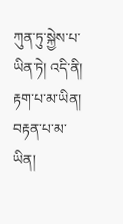ཀུན་ཏུ་སྐྱེས་པ་ཡིན་ཏེ། འདི་ནི། རྟག་པ་མ་ཡིན། བརྟན་པ་མ་ཡིན།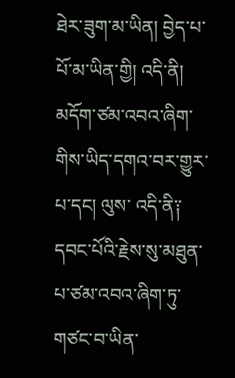ཐེར་ཟུག་མ་ཡིན། བྱེད་པ་པོ་མ་ཡིན་གྱི། འདི་ནི། མདོག་ཙམ་འབའ་ཞིག་གིས་ཡིད་དགའ་བར་གྱུར་པ་དང། ལུས་ འདི་ནི༑ དབང་པོའི་རྗེས་སུ་མཐུན་པ་ཙམ་འབའ་ཞིག་ཏུ་གཙང་བ་ཡིན་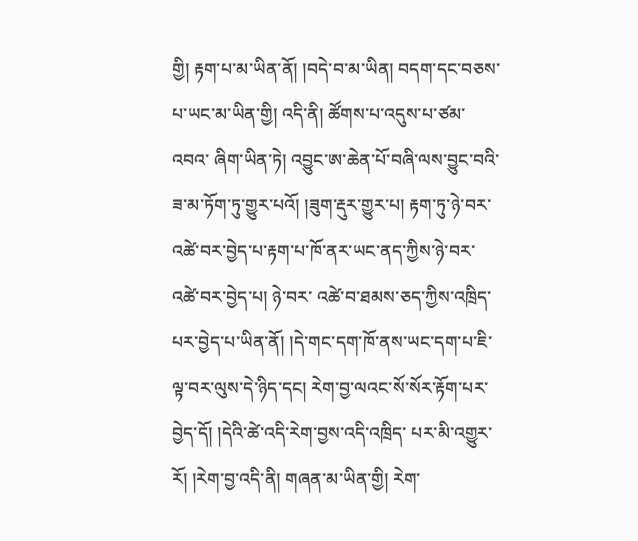གྱི། རྟག་པ་མ་ཡིན་ནོ། །བདེ་བ་མ་ཡིན། བདག་དང་བཅས་པ་ཡང་མ་ཡིན་གྱི། འདི་ནི། ཚོགས་པ་འདུས་པ་ཙམ་འབའ་ ཞིག་ཡིན་ཏེ། འབྱུང་ཨ་ཆེན་པོ་བཞི་ལས་བྱུང་བའི་ཟ་མ་ཏོག་ཏུ་གྱུར་པའོ། །ཟུག་རྡུར་གྱུར་པ། རྟག་ཏུ་ཉེ་བར་འཚེ་བར་བྱེད་པ་རྟག་པ་ཁོ་ནར་ཡང་ནད་ཀྱིས་ཉེ་བར་འཚེ་བར་བྱེད་པ། ཉེ་བར་ འཚེ་བ་ཐམས་ཅད་ཀྱིས་འཁྲིད་པར་བྱེད་པ་ཡིན་ནོ། །དེ་གང་དག་ཁོ་ནས་ཡང་དག་པ་ཇི་ལྟ་བར་ལུས་དེ་ཉིད་དང། རེག་བྱ་ལའང་སོ་སོར་རྟོག་པར་བྱེད་དོ། །དེའི་ཚེ་འདི་རེག་བྱས་འདི་འཁྲིད་ པར་མི་འགྱུར་རོ། །རེག་བྱ་འདི་ནི། གཞན་མ་ཡིན་གྱི། རེག་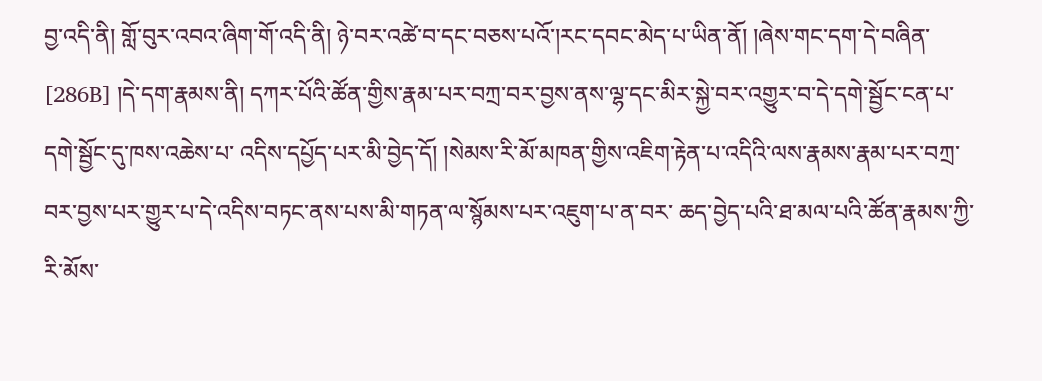བྱ་འདི་ནི། གློ་བུར་འབའ་ཞིག་གོ་འདི་ནི། ཉེ་བར་འཚེ་བ་དང་བཅས་པའོ་།རང་དབང་མེད་པ་ཡིན་ནོ། །ཞེས་གང་དག་དེ་བཞིན་ [286B] །དེ་དག་རྣམས་ནི། དཀར་པོའི་ཚོན་གྱིས་རྣམ་པར་བཀྲ་བར་བྱས་ནས་ལྷ་དང་མིར་སྐྱེ་བར་འགྱུར་བ་དེ་དགེ་སྦྱོང་ངན་པ་དགེ་སྦྱོང་དུ་ཁས་འཆེས་པ་ འདིས་དཔྱོད་པར་མི་བྱེད་དོ། །སེམས་རི་མོ་མཁན་གྱིས་འཇིག་རྟེན་པ་འདིའི་ལས་རྣམས་རྣམ་པར་བཀྲ་བར་བྱས་པར་གྱུར་པ་དེ་འདིས་བཏང་ནས་པས་མི་གཏན་ལ་སྙོམས་པར་འཇུག་པ་ན་བར་ ཆད་བྱེད་པའི་ཐ་མལ་པའི་ཚོན་རྣམས་ཀྱི་རི་མོས་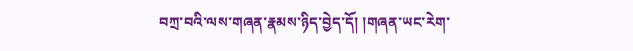བཀྲ་བའི་ལས་གཞན་རྣམས་ཉིད་བྱེད་དོ། །གཞན་ཡང་རེག་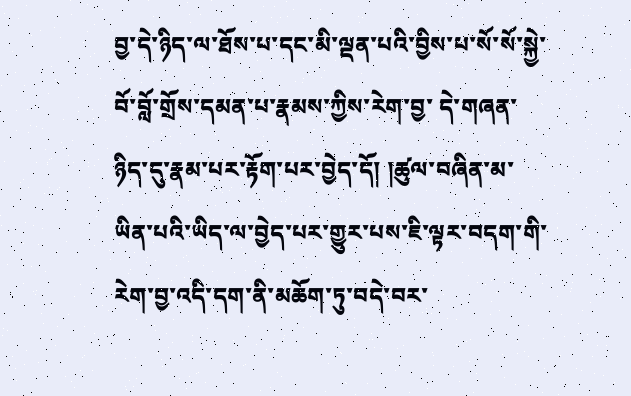བྱ་དེ་ཉིད་ལ་ཐོས་པ་དང་མི་ལྡན་པའི་བྱིས་པ་སོ་སོ་སྐྱེ་བོ་བློ་གྲོས་དམན་པ་རྣམས་ཀྱིས་རེག་བྱ་ དེ་གཞན་ཉིད་དུ་རྣམ་པར་རྟོག་པར་བྱེད་དོ། །ཚུལ་བཞིན་མ་ཡིན་པའི་ཡིད་ལ་བྱེད་པར་གྱུར་པས་ཇི་ལྟར་བདག་གི་རེག་བྱ་འདི་དག་ནི་མཆོག་ཏུ་བདེ་བར་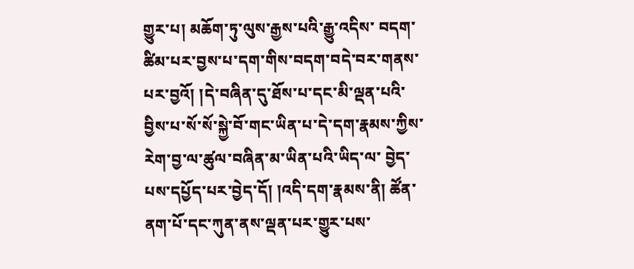གྱུར་པ། མཆོག་ཏུ་ལུས་རྒྱས་པའི་རྒྱུ་འདིས་ བདག་ཚིམ་པར་བྱས་པ་དག་གིས་བདག་བདེ་བར་གནས་པར་བྱའོ། །དེ་བཞིན་དུ་ཐོས་པ་དང་མི་ལྡན་པའི་བྱིས་པ་སོ་སོ་སྐྱེ་བོ་གང་ཡིན་པ་དེ་དག་རྣམས་ཀྱིས་རེག་བྱ་ལ་ཚུལ་བཞིན་མ་ཡིན་པའི་ཡིད་ལ་ བྱེད་པས་དཔྱོད་པར་བྱེད་དོ། །འདི་དག་རྣམས་ནི། ཚོན་ནག་པོ་དང་ཀུན་ནས་ལྡན་པར་གྱུར་པས་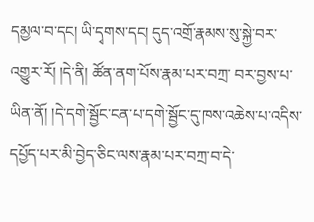དམྱལ་བ་དང། ཡི་དྭགས་དང། དུད་འགྲོ་རྣམས་སུ་སྐྱེ་བར་འགྱུར་རོ། །དེ་ནི། ཚོན་ནག་པོས་རྣམ་པར་བཀྲ་ བར་བྱས་པ་ཡིན་ནོ། །དེ་དགེ་སྦྱོང་ངན་པ་དགེ་སྦྱོང་དུ་ཁས་འཆེས་པ་འདིས་དཔྱོད་པར་མི་བྱེད་ཅིང་ལས་རྣམ་པར་བཀྲ་བ་དེ་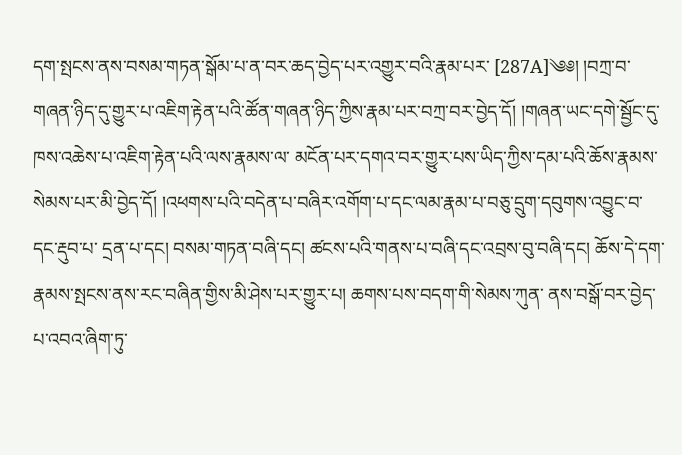དག་སྤངས་ནས་བསམ་གཏན་སྒོམ་པ་ན་བར་ཆད་བྱེད་པར་འགྱུར་བའི་རྣམ་པར་ [287A]༄༅། །བཀྲ་བ་གཞན་ཉིད་དུ་གྱུར་པ་འཇིག་རྟེན་པའི་ཚོན་གཞན་ཉིད་ཀྱིས་རྣམ་པར་བཀྲ་བར་བྱེད་དོ། །གཞན་ཡང་དགེ་སྦྱོང་དུ་ཁས་འཆེས་པ་འཇིག་རྟེན་པའི་ལས་རྣམས་ལ་ མངོན་པར་དགའ་བར་གྱུར་པས་ཡིད་ཀྱིས་དམ་པའི་ཆོས་རྣམས་སེམས་པར་མི་བྱེད་དོ། །འཕགས་པའི་བདེན་པ་བཞིར་འགོག་པ་དང་ལམ་རྣམ་པ་བཅུ་དྲུག་དབུགས་འབྱུང་བ་དང་རྡུབ་པ་ དྲན་པ་དང། བསམ་གཏན་བཞི་དང། ཚངས་པའི་གནས་པ་བཞི་དང་འབྲས་བུ་བཞི་དང། ཆོས་དེ་དག་རྣམས་སྤངས་ནས་རང་བཞིན་གྱིས་མི་ཤེས་པར་གྱུར་པ། ཆགས་པས་བདག་གི་སེམས་ཀུན་ ནས་བསྒོ་བར་བྱེད་པ་འབའ་ཞིག་ཏུ་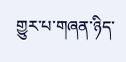གྱུར་པ་གཞན་ཉིད་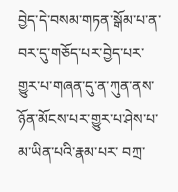བྱེད་དེ་བསམ་གཏན་སྒོམ་པ་ན་བར་དུ་གཅོད་པར་བྱེད་པར་གྱུར་པ་གཞན་དུ་ན་ཀུན་ནས་ཉོན་མོངས་པར་གྱུར་པ་ཤེས་པ་མ་ཡིན་པའི་རྣམ་པར་ བཀྲ་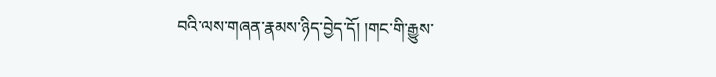བའི་ལས་གཞན་རྣམས་ཉིད་བྱེད་དོ། །གང་གི་རྒྱུས་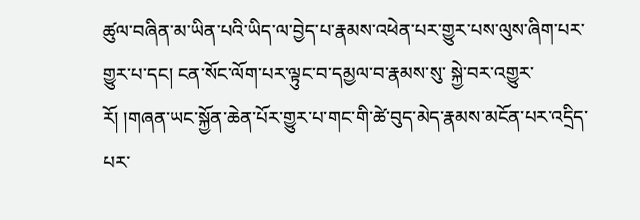ཚུལ་བཞིན་མ་ཡིན་པའི་ཡིད་ལ་བྱེད་པ་རྣམས་འཕེན་པར་གྱུར་པས་ལུས་ཞིག་པར་གྱུར་པ་དང། ངན་སོང་ལོག་པར་ལྟུང་བ་དམྱལ་བ་རྣམས་སུ་ སྐྱེ་བར་འགྱུར་རོ། །གཞན་ཡང་སྐྱོན་ཆེན་པོར་གྱུར་པ་གང་གི་ཚེ་བུད་མེད་རྣམས་མངོན་པར་འདྲིད་པར་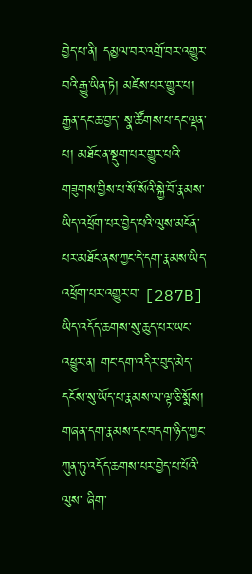བྱེད་པ་ནི། དམྱལ་བར་འགྲོ་བར་འགྱུར་བའི་རྒྱུ་ཡིན་ཏེ། མཛེས་པར་གྱུར་པ། རྒྱན་དང་ཆ་བྱད་ སྣ་ཚོགས་པ་དང་ལྡན་པ། མཐོང་ན་སྡུག་པར་གྱུར་པའི་གཟུགས་བྱིས་པ་སོ་སོའི་སྐྱེ་བོ་རྣམས་ཡིད་འཕྲོག་པར་བྱེད་པའི་ལུས་མངོན་པར་མཐོང་ནས་ཀྱང་དེ་དག་རྣམས་ཡིད་འཕྲོག་པར་འགྱུར་བ་ [287B] ཡིད་འདོད་ཆགས་སུ་ཆུད་པར་ཡང་འཕྱུར་ན། གང་དག་འདིར་བུད་མེད་དངོས་སུ་ཡོད་པ་རྣམས་ལ་ལྟ་ཅི་སྨོས། གཞན་དག་རྣམས་དང་བདག་ཉིད་ཀྱང་ཀུན་ཏུ་འདོད་ཆགས་པར་བྱེད་པ་པོའི་ལུས་ ཞིག་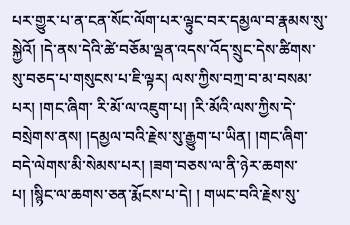པར་གྱུར་པ་ན་ངན་སོང་ལོག་པར་ལྟུང་བར་དམྱལ་བ་རྣམས་སུ་སྐྱེའོ། །དེ་ནས་དེའི་ཚེ་བཅོམ་ལྡན་འདས་འོད་སྲུང་དེས་ཚིགས་སུ་བཅད་པ་གསུངས་པ་ཇི་ལྟར། ལས་ཀྱིས་བཀྲ་བ་མ་བསམ་པར། །གང་ཞིག་ རི་མོ་ལ་འཇུག་པ། །རི་མོའི་ལས་ཀྱིས་དེ་བསྲེགས་ནས། །དམྱལ་བའི་རྗེས་སུ་རྒྱུག་པ་ཡིན། །གང་ཞིག་བདེ་ལེགས་མི་སེམས་པར། །ཟག་བཅས་ལ་ནི་ཉེར་ཆགས་པ། །སྙིང་ལ་ཆགས་ཅན་རྨོངས་པ་དེ། ། གཡང་བའི་རྗེས་སུ་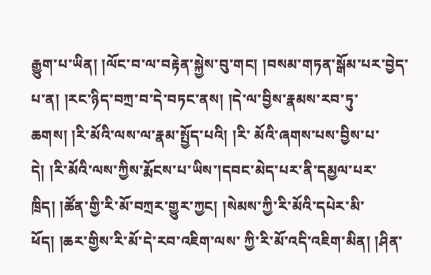རྒྱུག་པ་ཡིན། །ལོང་བ་ལ་བརྟེན་སྐྱེས་བུ་གང། །བསམ་གཏན་སྒོམ་པར་བྱེད་པ་ན། །རང་ཉིད་བཀྲ་བ་དེ་བཏང་ནས། །དེ་ལ་བྱིས་རྣམས་རབ་ཏུ་ཆགས། །རི་མོའི་ལས་ལ་རྣམ་སྤྱོད་པའི། །རི་ མོའི་ཞགས་པས་བྱིས་པ་དེ། །རི་མོའི་ལས་ཀྱིས་རྨོངས་པ་ཡིས་།དབང་མེད་པར་ནི་དམྱལ་པར་ཁྲིད། །ཚོན་གྱི་རི་མོ་བཀྲར་གྱུར་ཀྱང། །སེམས་ཀྱི་རི་མོའི་དཔེར་མི་ཕོད། །ཆར་གྱིས་རི་མོ་དེ་རབ་འཇིག་ལས་ ཀྱི་རི་མོ་འདི་འཇིག་མིན། །ཤིན་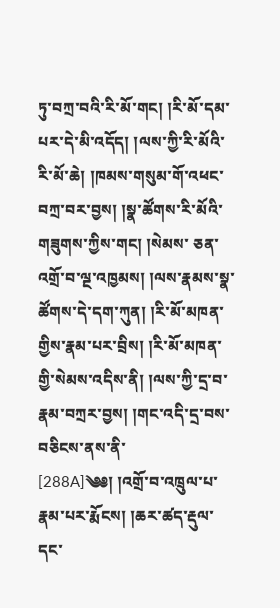ཏུ་བཀྲ་བའི་རི་མོ་གང། །རི་མོ་དམ་པར་དེ་མི་འདོད། །ལས་ཀྱི་རི་མོའི་རི་མོ་ཆེ། །ཁམས་གསུམ་གོ་འཕང་བཀྲ་བར་བྱས། །སྣ་ཚོགས་རི་མོའི་གཟུགས་ཀྱིས་གང། །སེམས་ ཅན་འགྲོ་བ་ལྔ་འཁྱམས། །ལས་རྣམས་སྣ་ཚོགས་དེ་དག་ཀུན། །རི་མོ་མཁན་གྱིས་རྣམ་པར་བྲིས། །རི་མོ་མཁན་གྱི་སེམས་འདིས་ནི། །ལས་ཀྱི་དྲ་བ་རྣམ་བཀྲར་བྱས། །གང་འདི་དྲ་བས་བཅིངས་ནས་ནི་ [288A]༄༅། །འགྲོ་བ་འཁྲུལ་པ་རྣམ་པར་རྨོངས། །ཆར་ཚད་རྡུལ་དང་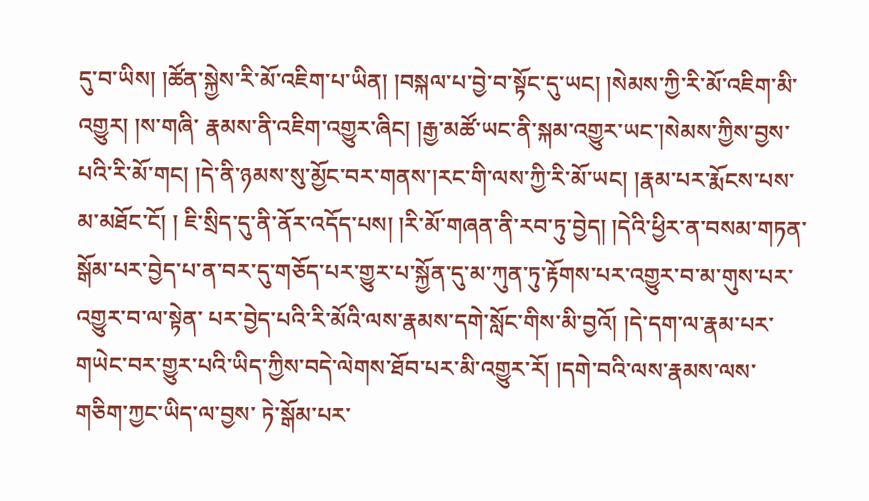དུ་བ་ཡིས། །ཚོན་སྐྱེས་རི་མོ་འཇིག་པ་ཡིན། །བསྐལ་པ་བྱེ་བ་སྟོང་དུ་ཡང། །སེམས་ཀྱི་རི་མོ་འཇིག་མི་འགྱུར། །ས་གཞི་ རྣམས་ནི་འཇིག་འགྱུར་ཞིང། །རྒྱ་མཚོ་ཡང་ནི་སྐམ་འགྱུར་ཡང་།སེམས་ཀྱིས་བྱས་པའི་རི་མོ་གང། །དེ་ནི་ཉམས་སུ་མྱོང་བར་གནས་།རང་གི་ལས་ཀྱི་རི་མོ་ཡང། །རྣམ་པར་རྨོངས་པས་མ་མཐོང་ངོ། ། ཇི་སྲིད་དུ་ནི་ནོར་འདོད་པས། །རི་མོ་གཞན་ནི་རབ་ཏུ་བྱེད། །དེའི་ཕྱིར་ན་བསམ་གཏན་སྒོམ་པར་བྱེད་པ་ན་བར་དུ་གཅོད་པར་གྱུར་པ་སྐྱོན་དུ་མ་ཀུན་ཏུ་རྟོགས་པར་འགྱུར་བ་མ་གུས་པར་འགྱུར་བ་ལ་སྟེན་ པར་བྱེད་པའི་རི་མོའི་ལས་རྣམས་དགེ་སློང་གིས་མི་བྱའོ། །དེ་དག་ལ་རྣམ་པར་གཡེང་བར་གྱུར་པའི་ཡིད་ཀྱིས་བདེ་ལེགས་ཐོབ་པར་མི་འགྱུར་རོ། །དགེ་བའི་ལས་རྣམས་ལས་གཅིག་ཀྱང་ཡིད་ལ་བྱས་ ཏེ་སྒོམ་པར་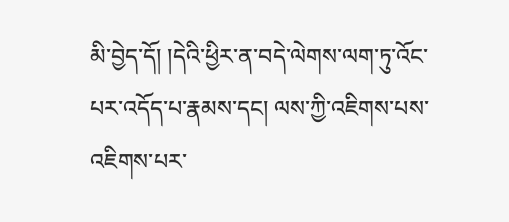མི་བྱེད་དོ། །དེའི་ཕྱིར་ན་བདེ་ལེགས་ལག་ཏུ་འོང་པར་འདོད་པ་རྣམས་དང། ལས་ཀྱི་འཇིགས་པས་འཇིགས་པར་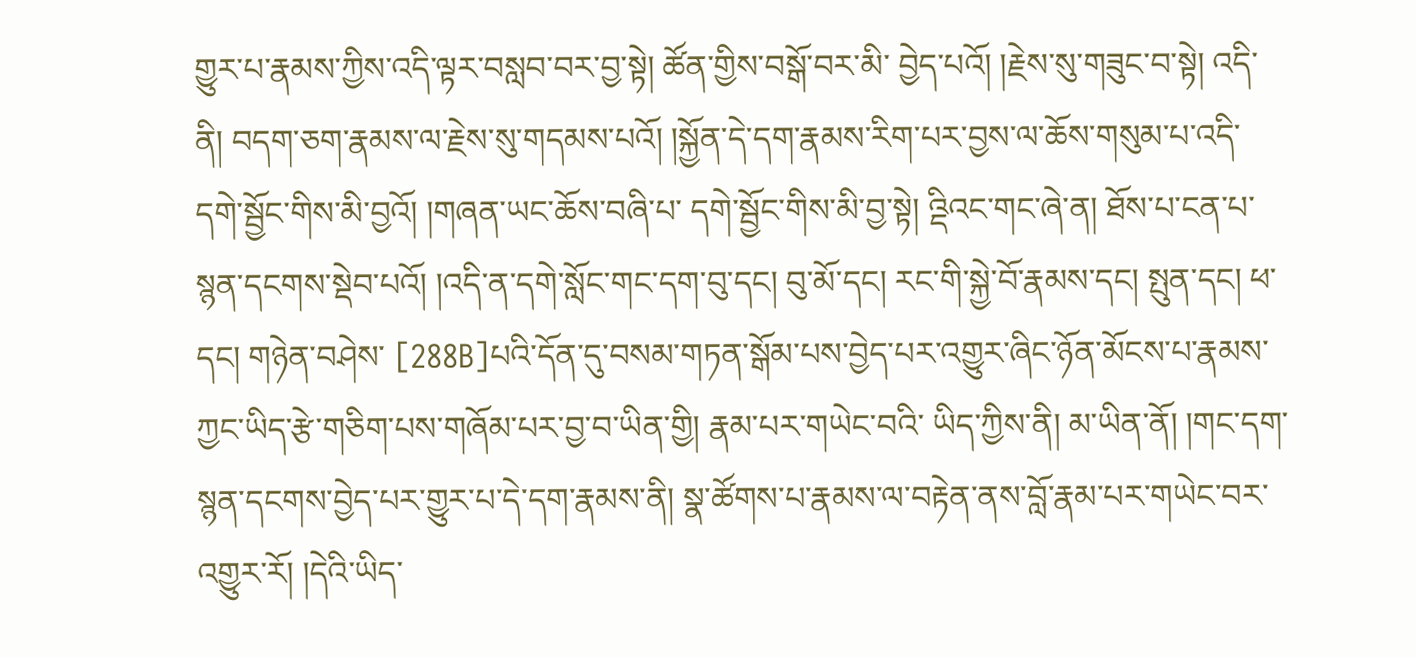གྱུར་པ་རྣམས་ཀྱིས་འདི་ལྟར་བསླབ་བར་བྱ་སྟེ། ཚོན་གྱིས་བསྒོ་བར་མི་ བྱེད་པའོ། །རྗེས་སུ་གཟུང་བ་སྟེ། འདི་ནི། བདག་ཅག་རྣམས་ལ་རྗེས་སུ་གདམས་པའོ། །སྐྱོན་དེ་དག་རྣམས་རིག་པར་བྱས་ལ་ཆོས་གསུམ་པ་འདི་དགེ་སྦྱོང་གིས་མི་བྱའོ། །གཞན་ཡང་ཆོས་བཞི་པ་ དགེ་སྦྱོང་གིས་མི་བྱ་སྟེ། འྡིའང་གང་ཞེ་ན། ཐོས་པ་ངན་པ་སྙན་དངགས་སྡེབ་པའོ། །འདི་ན་དགེ་སློང་གང་དག་བུ་དང། བུ་མོ་དང། རང་གི་སྐྱེ་བོ་རྣམས་དང། སྤུན་དང། ཕ་དང། གཉེན་བཤེས་ [288B]པའི་དོན་དུ་བསམ་གཏན་སྒོམ་པས་བྱེད་པར་འགྱུར་ཞིང་ཉོན་མོངས་པ་རྣམས་ཀྱང་ཡིད་རྩེ་གཅིག་པས་གཞོམ་པར་བྱ་བ་ཡིན་གྱི། རྣམ་པར་གཡེང་བའི་ ཡིད་ཀྱིས་ནི། མ་ཡིན་ནོ། །གང་དག་སྙན་དངགས་བྱེད་པར་གྱུར་པ་དེ་དག་རྣམས་ནི། སྣ་ཚོགས་པ་རྣམས་ལ་བརྟེན་ནས་བློ་རྣམ་པར་གཡེང་བར་འགྱུར་རོ། །དེའི་ཡིད་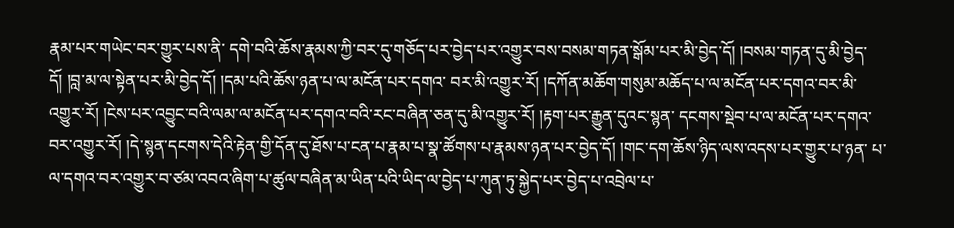རྣམ་པར་གཡེང་བར་གྱུར་པས་ནི་ དགེ་བའི་ཆོས་རྣམས་ཀྱི་བར་དུ་གཅོད་པར་བྱེད་པར་འགྱུར་བས་བསམ་གཏན་སྒོམ་པར་མི་བྱེད་དོ། །བསམ་གཏན་དུ་མི་བྱེད་དོ། །བླ་མ་ལ་སྟེན་པར་མི་བྱེད་དོ། །དམ་པའི་ཆོས་ཉན་པ་ལ་མངོན་པར་དགའ་ བར་མི་འགྱུར་རོ། །དཀོན་མཆོག་གསུམ་མཆོད་པ་ལ་མངོན་པར་དགའ་བར་མི་འགྱུར་རོ། །ངེས་པར་འབྱུང་བའི་ལམ་ལ་མངོན་པར་དགའ་བའི་རང་བཞིན་ཅན་དུ་མི་འགྱུར་རོ། །རྟག་པར་རྒྱུན་དུའང་སྙན་ དངགས་སྡེབ་པ་ལ་མངོན་པར་དགའ་བར་འགྱུར་རོ། །དེ་སྙན་དངགས་དེའི་རྟེན་གྱི་དོན་དུ་ཐོས་པ་ངན་པ་རྣམ་པ་སྣ་ཚོགས་པ་རྣམས་ཉན་པར་བྱེད་དོ། །གང་དག་ཆོས་ཉིད་ལས་འདས་པར་གྱུར་པ་ཉན་ པ་ལ་དགའ་བར་འགྱུར་བ་ཙམ་འབའ་ཞིག་པ་ཚུལ་བཞིན་མ་ཡིན་པའི་ཡིད་ལ་བྱེད་པ་ཀུན་ཏུ་སྐྱེད་པར་བྱེད་པ་འབྲེལ་པ་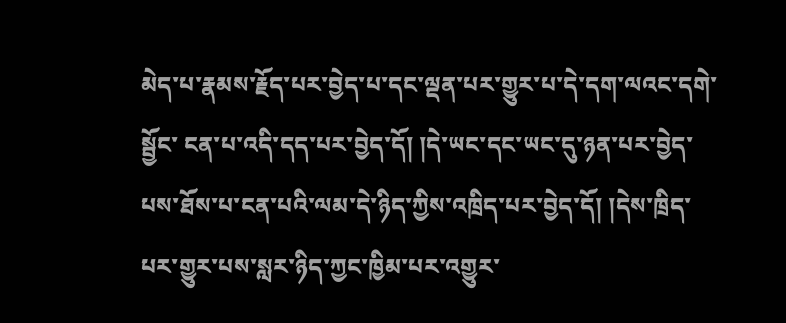མེད་པ་རྣམས་རྗོད་པར་བྱེད་པ་དང་ལྡན་པར་གྱུར་པ་དེ་དག་ལའང་དགེ་སྦྱོང་ ངན་པ་འདི་དད་པར་བྱེད་དོ། །དེ་ཡང་དང་ཡང་དུ་ཉན་པར་བྱེད་པས་ཐོས་པ་ངན་པའི་ལམ་དེ་ཉིད་ཀྱིས་འཁྲིད་པར་བྱེད་དོ། །དེས་ཁྲིད་པར་གྱུར་པས་སླར་ཉིད་ཀྱང་ཁྱིམ་པར་འགྱུར་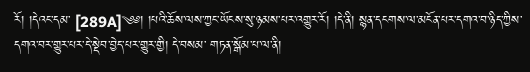རོ། །དེའང་དམ་ [289A]༄༅། །པའི་ཆོས་ལས་ཀྱང་ཡོངས་སུ་ཉམས་པར་འགྱུར་རོ། །དེ་ནི། སྙན་དངགས་ལ་མངོན་པར་དགའ་བ་ཉིད་ཀྱིས་དགའ་བར་གྱུར་པར་དེ་སྡེབ་བྱེད་པར་གྱུར་གྱི། དེ་བསམ་ གཏན་སྒོམ་པ་ལ་ནི།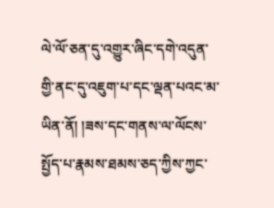ལེ་ལོ་ཅན་དུ་འགྱུར་ཞིང་དགེ་འདུན་གྱི་ནང་དུ་འཇུག་པ་དང་ལྡན་པའང་མ་ཡིན་ནོ། །ཟས་དང་གནས་ལ་ལོངས་སྤྱོད་པ་རྣམས་ཐམས་ཅད་ཀྱིས་ཀྱང་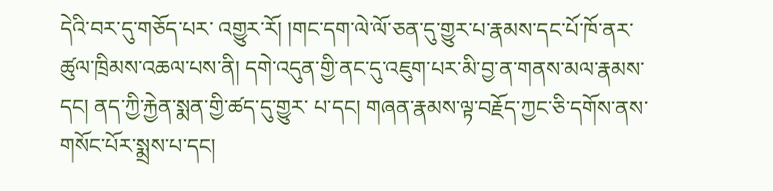དེའི་བར་དུ་གཅོད་པར་ འགྱུར་རོ། །གང་དག་ལེ་ལོ་ཅན་དུ་གྱུར་པ་རྣམས་དང་པོ་ཁོ་ནར་ཚུལ་ཁྲིམས་འཆལ་པས་ནི། དགེ་འདུན་གྱི་ནང་དུ་འཇུག་པར་མི་བྱ་ན་གནས་མལ་རྣམས་དང། ནད་ཀྱི་རྐྱེན་སྨན་གྱི་ཚད་དུ་གྱུར་ པ་དང། གཞན་རྣམས་ལྟ་བརྗོད་ཀྱང་ཅི་དགོས་ནས་གསོང་པོར་སྨྲས་པ་དང།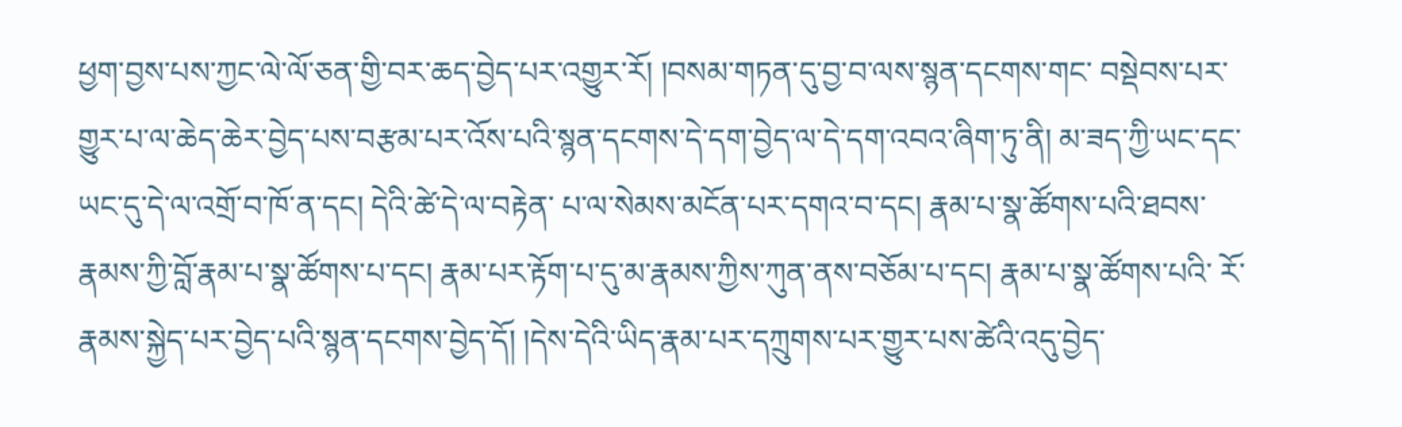ཕྱག་བྱས་པས་ཀྱང་ལེ་ལོ་ཅན་གྱི་བར་ཆད་བྱེད་པར་འགྱུར་རོ། །བསམ་གཏན་དུ་བྱ་བ་ལས་སྙན་དངགས་གང་ བསྡེབས་པར་གྱུར་པ་ལ་ཆེད་ཆེར་བྱེད་པས་བརྩམ་པར་འོས་པའི་སྙན་དངགས་དེ་དག་བྱེད་ལ་དེ་དག་འབའ་ཞིག་ཏུ་ནི། མ་ཟད་ཀྱི་ཡང་དང་ཡང་དུ་དེ་ལ་འགྲོ་བ་ཁོ་ན་དང། དེའི་ཚེ་དེ་ལ་བརྟེན་ པ་ལ་སེམས་མངོན་པར་དགའ་བ་དང། རྣམ་པ་སྣ་ཚོགས་པའི་ཐབས་རྣམས་ཀྱི་བློ་རྣམ་པ་སྣ་ཚོགས་པ་དང། རྣམ་པར་རྟོག་པ་དུ་མ་རྣམས་ཀྱིས་ཀུན་ནས་བཅོམ་པ་དང། རྣམ་པ་སྣ་ཚོགས་པའི་ རོ་རྣམས་སྐྱེད་པར་བྱེད་པའི་སྙན་དངགས་བྱེད་དོ། །དེས་དེའི་ཡིད་རྣམ་པར་དཀྲུགས་པར་གྱུར་པས་ཚེའི་འདུ་བྱེད་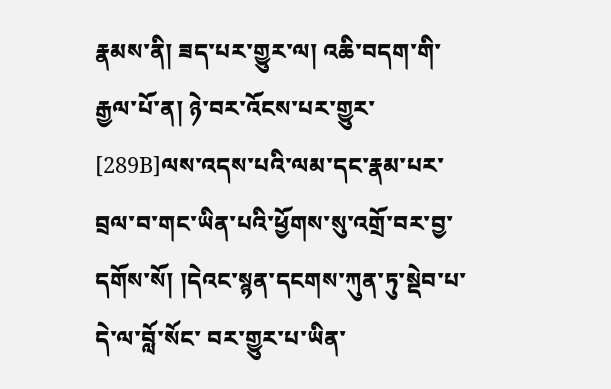རྣམས་ནི། ཟད་པར་གྱུར་ལ། འཆི་བདག་གི་རྒྱལ་པོ་ན། ཉེ་བར་འོངས་པར་གྱུར་ [289B]ལས་འདས་པའི་ལམ་དང་རྣམ་པར་བྲལ་བ་གང་ཡིན་པའི་ཕྱོགས་སུ་འགྲོ་བར་བྱ་དགོས་སོ། །དེའང་སྙན་དངགས་ཀུན་ཏུ་སྡེབ་པ་དེ་ལ་བློ་སོང་ བར་གྱུར་པ་ཡིན་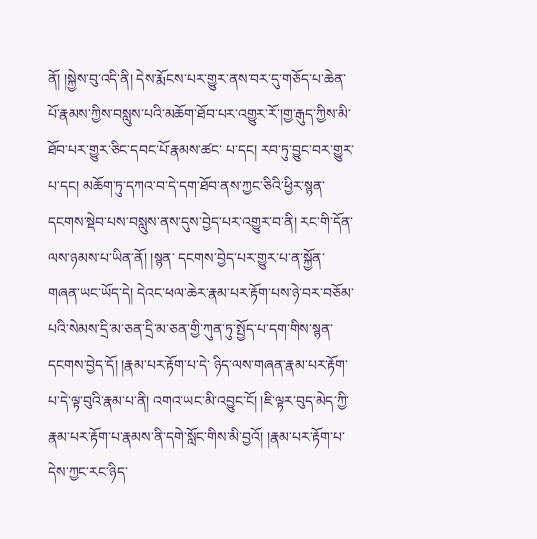ནོ། །སྐྱེས་བུ་འདི་ནི། དེས་རྨོངས་པར་གྱུར་ནས་བར་དུ་གཅོད་པ་ཆེན་པོ་རྣམས་ཀྱིས་བསླུས་པའི་མཆོག་ཐོབ་པར་འགྱུར་རོ་།གྱ་རྒུད་ཀྱིས་མི་ཐོབ་པར་གྱུར་ཅིང་དབང་པོ་རྣམས་ཚང་ པ་དང། རབ་ཏུ་བྱུང་བར་གྱུར་པ་དང། མཆོག་ཏུ་དཀའ་བ་དེ་དག་ཐོབ་ནས་ཀྱང་ཅིའི་ཕྱིར་སྙན་དངགས་སྡེབ་པས་བསླུས་ནས་དུས་བྱེད་པར་འགྱུར་བ་ནི། རང་གི་དོན་ལས་ཉམས་པ་ཡིན་ནོ། །སྙན་ དངགས་བྱེད་པར་གྱུར་པ་ན་སྐྱོན་གཞན་ཡང་ཡོད་དེ། དེའང་ཕལ་ཆེར་རྣམ་པར་རྟོག་པས་ཉེ་བར་བཅོམ་པའི་སེམས་དྲི་མ་ཅན་དྲི་མ་ཅན་གྱི་ཀུན་ཏུ་སྤྱོད་པ་དག་གིས་སྙན་དངགས་བྱེད་དོ། །རྣམ་པར་རྟོག་པ་དེ་ ཉིད་ལས་གཞན་རྣམ་པར་རྟོག་པ་དེ་ལྟ་བུའི་རྣམ་པ་ནི། འགའ་ཡང་མི་འབྱུང་ངོ། །ཇི་ལྟར་བུད་མེད་ཀྱི་རྣམ་པར་རྟོག་པ་རྣམས་ནི་དགེ་སློང་གིས་མི་བྱའོ། །རྣམ་པར་རྟོག་པ་དེས་ཀྱང་རང་ཉིད་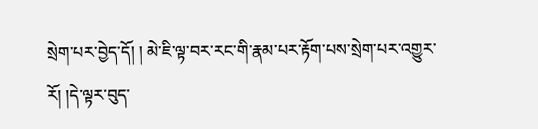སྲེག་པར་བྱེད་དོ། ། མེ་ཇི་ལྟ་བར་རང་གི་རྣམ་པར་རྟོག་པས་སྲེག་པར་འགྱུར་རོ། །དེ་ལྟར་བུད་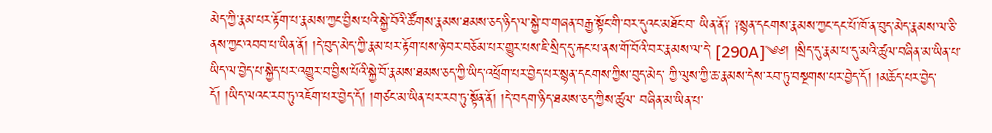མེད་ཀྱི་རྣམ་པར་རྟོག་པ་རྣམས་ཀྱང་བྱིས་པའི་སྐྱེ་བོའི་ཚོགས་རྣམས་ཐམས་ཅད་ཉིད་ལ་སྐྱེ་བ་གཞན་བརྒྱ་སྟོང་གི་བར་དུའང་མཐོང་བ་ ཡིན་ནོ༑ ༑སྙན་དངགས་རྣམས་ཀྱང་དང་པོ་ཁོ་ན་བུད་མེད་རྣམས་ལ་ཅི་ནས་ཀྱང་འབབ་པ་ཡིན་ནོ། །དེ་བུད་མེད་ཀྱི་རྣམ་པར་རྟོག་པས་ཉེ་བར་བཅོམ་པར་གྱུར་པས་ཇི་སྲིད་དུ་རྐང་པ་ནས་གོ་བོའི་བར་རྣམས་ལ་དེ་ [290A]༄༅། །སྲིད་དུ་རྣམ་པ་དུ་མའི་ཚུལ་བཞིན་མ་ཡིན་པ་ཡིད་ལ་བྱེད་པ་སྐྱེད་པར་འགྱུར་བ་བྱིས་པོའི་སྐྱེ་བོ་རྣམས་ཐམས་ཅད་ཀྱི་ཡིད་འཕྲོག་པར་བྱེད་པར་སྙན་དངགས་ཀྱིས་བུད་མེད་ ཀྱི་ལུས་ཀྱི་ཆ་རྣམས་དེས་རབ་ཏུ་བསྔགས་པར་བྱེད་དོ། །མཆོད་པར་བྱེད་དོ། །ཡིད་ལའང་རབ་ཏུ་འཇོག་པར་བྱེད་དོ། །གཙང་མ་ཡིན་པར་རབ་ཏུ་སྟོན་ནོ། །དེ་བདག་ཉིད་ཐམས་ཅད་ཀྱིས་ཚུལ་ བཞིན་མ་ཡིན་པ་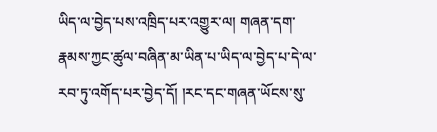ཡིད་ལ་བྱེད་པས་འཁྲིད་པར་འགྱུར་ལ། གཞན་དག་རྣམས་ཀྱང་ཚུལ་བཞིན་མ་ཡིན་པ་ཡིད་ལ་བྱེད་པ་དེ་ལ་རབ་ཏུ་འགོད་པར་བྱེད་དོ། །རང་དང་གཞན་ཡོངས་སུ་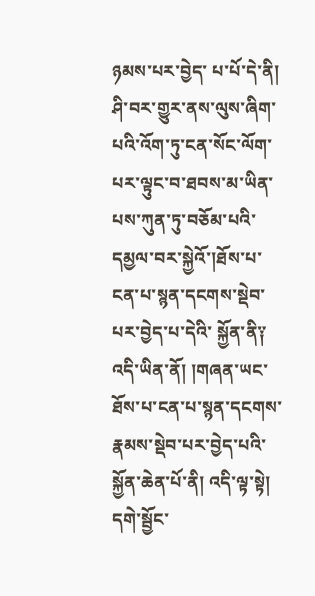ཉམས་པར་བྱེད་ པ་པོ་དེ་ནི། ཤི་བར་གྱུར་ནས་ལུས་ཞིག་པའི་འོག་ཏུ་ངན་སོང་ལོག་པར་ལྟུང་བ་ཐབས་མ་ཡིན་པས་ཀུན་ཏུ་བཅོམ་པའི་དམྱལ་བར་སྐྱེའོ་།ཐོས་པ་ངན་པ་སྙན་དངགས་སྡེབ་པར་བྱེད་པ་དེའི་ སྐྱོན་ནི༑ འདི་ཡིན་ནོ། །གཞན་ཡང་ཐོས་པ་ངན་པ་སྙན་དངགས་རྣམས་སྡེབ་པར་བྱེད་པའི་སྐྱོན་ཆེན་པོ་ནི། འདི་ལྟ་སྟེ། དགེ་སྦྱོང་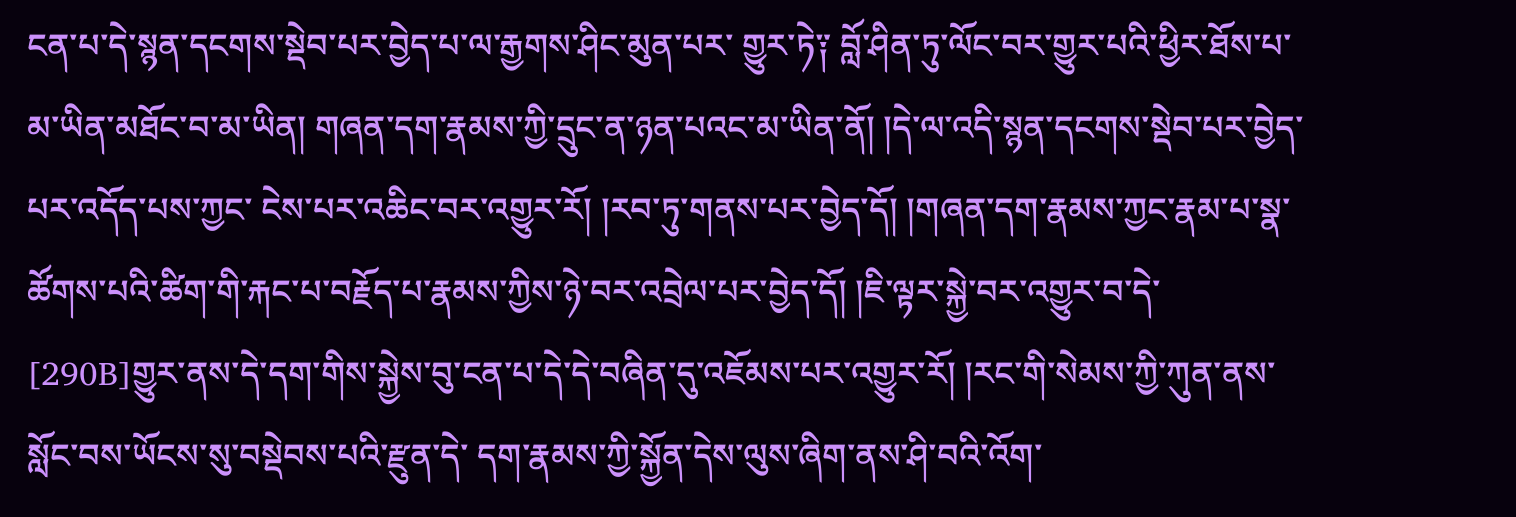ངན་པ་དེ་སྙན་དངགས་སྡེབ་པར་བྱེད་པ་ལ་རྒྱགས་ཤིང་མུན་པར་ གྱུར་ཏེ༑ བློ་ཤིན་ཏུ་ལོང་བར་གྱུར་པའི་ཕྱིར་ཐོས་པ་མ་ཡིན་མཐོང་བ་མ་ཡིན། གཞན་དག་རྣམས་ཀྱི་དྲུང་ན་ཉན་པའང་མ་ཡིན་ནོ། །དེ་ལ་འདི་སྙན་དངགས་སྡེབ་པར་བྱེད་པར་འདོད་པས་ཀྱང་ ངེས་པར་འཆིང་བར་འགྱུར་རོ། །རབ་ཏུ་གནས་པར་བྱེད་དོ། །གཞན་དག་རྣམས་ཀྱང་རྣམ་པ་སྣ་ཚོགས་པའི་ཚིག་གི་རྐང་པ་བརྗོད་པ་རྣམས་ཀྱིས་ཉེ་བར་འབྲེལ་པར་བྱེད་དོ། །ཇི་ལྟར་སྐྱེ་བར་འགྱུར་བ་དེ་ [290B]གྱུར་ནས་དེ་དག་གིས་སྐྱེས་བུ་ངན་པ་དེ་དེ་བཞིན་དུ་འཇོམས་པར་འགྱུར་རོ། །རང་གི་སེམས་ཀྱི་ཀུན་ནས་སློང་བས་ཡོངས་སུ་བསྡེབས་པའི་རྫུན་དེ་ དག་རྣམས་ཀྱི་སྐྱོན་དེས་ལུས་ཞིག་ནས་ཤི་བའི་འོག་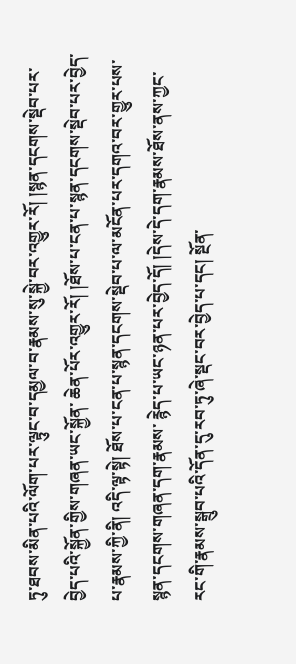ཏུ་ཐབས་མིན་པའི་ལོག་པར་ལྟུང་བ་དམྱལ་བ་རྣམས་སུ་སྐྱེ་བར་འགྱུར་རོ། །སྙན་དངགས་སྡེབ་པར་བྱེད་པའི་སྐྱོན་གྱིས་གཞན་ཡང་སྐྱོན་ ཆེན་པོར་འགྱུར་རོ། །ཐོས་པ་ངན་པ་སྙན་དངགས་སྡེབ་པར་བྱེད་པ་རྣམས་ཀྱི་ནི། འདི་ལྟ་སྟེ། ཐོས་པ་ངན་པ་སྙན་དངགས་སྡེབ་པ་ལ་མངོན་པར་དགའ་བར་གྱུར་པས་སྙན་དངགས་གཞན་དག་རྣམས་ རྙེད་པ་ཡང་ཉན་པར་བྱེད་དོ། །དེས་དེ་དག་རྣམས་ཐོས་ནས་ཀྱང་རང་གི་རྣམས་སྒྲུབ་པའི་དོན་དུ་རབ་ཏུ་ཞེ་སྡང་བར་བྱེད་པ་དང། སྔོན་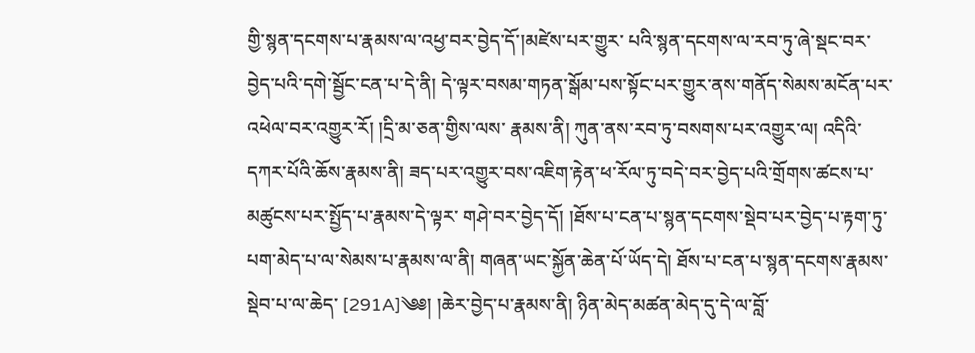གྱི་སྙན་དངགས་པ་རྣམས་ལ་འཕྱ་བར་བྱེད་དོ་།མཛེས་པར་གྱུར་ པའི་སྙན་དངགས་ལ་རབ་ཏུ་ཞེ་སྡང་བར་བྱེད་པའི་དགེ་སྦྱོང་ངན་པ་དེ་ནི། དེ་ལྟར་བསམ་གཏན་སྒོམ་པས་སྟོང་པར་གྱུར་ནས་གནོད་སེམས་མངོན་པར་འཕེལ་བར་འགྱུར་རོ། །དྲི་མ་ཅན་གྱིས་ལས་ རྣམས་ནི། ཀུན་ནས་རབ་ཏུ་བསགས་པར་འགྱུར་ལ། འདིའི་དཀར་པོའི་ཆོས་རྣམས་ནི། ཟད་པར་འགྱུར་བས་འཇིག་རྟེན་ཕ་རོལ་ཏུ་བདེ་བར་བྱེད་པའི་གྲོགས་ཚངས་པ་མཚུངས་པར་སྤྱོད་པ་རྣམས་དེ་ལྟར་ གཤེ་བར་བྱེད་དོ། །ཐོས་པ་ངན་པ་སྙན་དངགས་སྡེབ་པར་བྱེད་པ་རྟག་ཏུ་པག་མེད་པ་ལ་སེམས་པ་རྣམས་ལ་ནི། གཞན་ཡང་སྐྱོན་ཆེན་པོ་ཡོད་དེ། ཐོས་པ་ངན་པ་སྙན་དངགས་རྣམས་སྡེབ་པ་ལ་ཆེད་ [291A]༄༅། །ཆེར་བྱེད་པ་རྣམས་ནི། ཉིན་མེད་མཚན་མེད་དུ་དེ་ལ་བློ་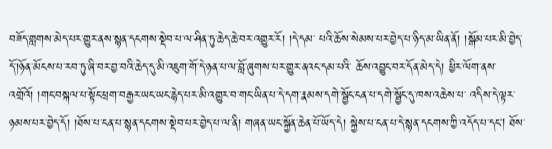བཟོད་གླགས་མེད་པར་གྱུར་ནས་སྙན་དངགས་སྡེབ་པ་ལ་ཤིན་ཏུ་ཆེད་ཆེ་བར་འགྱུར་རོ། །དེ་དམ་ པའི་ཆོས་སེམས་པར་བྱེད་པ་ཉིད་མ་ཡིན་ནོ། །སྒོམ་པར་མི་བྱེད་དོ་།ཉོན་མོངས་པ་རབ་ཏུ་ཞི་བར་བྱ་བའི་ཆེད་དུ་མི་འཇུག་གོ་དེ་ཉན་པ་ལ་བློ་ཞུགས་པར་གྱུར་ནའང་དམ་པའི་ ཆོས་འབྱུང་བར་དོན་མེད་དེ། ཕྱིར་ལོག་ནས་འགྲོའོ། །གང་བསྐལ་པ་སྟོང་ཕྲག་བརྒྱར་ཡང་ཡང་རྙེད་པར་མི་འགྱུར་བ་གང་ཡིན་པ་དེ་དག་རྣམས་དགེ་སྦྱོང་ངན་པ་དགེ་སྦྱོང་དུ་ཁས་འཆེས་པ་ འདིས་དེ་ལྟར་ཉམས་པར་བྱེད་དོ། །ཐོས་པ་ངན་པ་སྙན་དངགས་སྡེབ་པར་བྱེད་པ་ལ་ནི། གཞན་ཡང་སྐྱོན་ཆེན་པོ་ཡོད་དེ། སྐྱེས་པ་ངན་པ་དེ་སྙན་དངགས་ཀྱི་འདོད་པ་དང། ཐོས་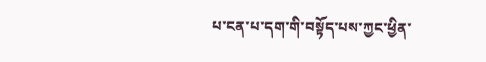པ་ངན་པ་དག་གི་བསྟོད་པས་ཀྱང་ཕྱིན་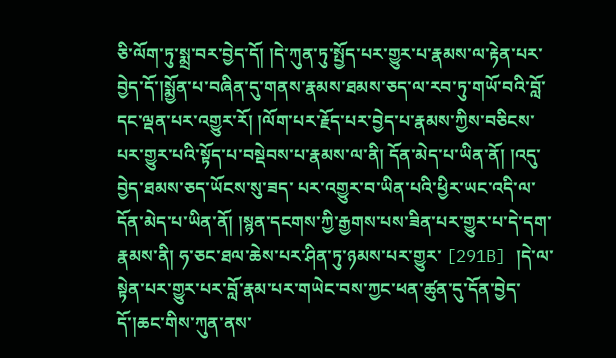ཅི་ལོག་ཏུ་སྨྲ་བར་བྱེད་དོ། །དེ་ཀུན་ཏུ་སྤྱོད་པར་གྱུར་པ་རྣམས་ལ་རྟེན་པར་བྱེད་དོ་།སྨྱོན་པ་བཞིན་དུ་གནས་རྣམས་ཐམས་ཅད་ལ་རབ་ཏུ་གཡོ་བའི་བློ་ དང་ལྡན་པར་འགྱུར་རོ། །ལོག་པར་རྗོད་པར་བྱེད་པ་རྣམས་ཀྱིས་བཅིངས་པར་གྱུར་པའི་སྟོད་པ་བསྡེབས་པ་རྣམས་ལ་ནི། དོན་མེད་པ་ཡིན་ནོ། །འདུ་བྱེད་ཐམས་ཅད་ཡོངས་སུ་ཟད་ པར་འགྱུར་བ་ཡིན་པའི་ཕྱིར་ཡང་འདི་ལ་དོན་མེད་པ་ཡིན་ནོ། །སྙན་དངགས་ཀྱི་རྒྱགས་པས་ཟིན་པར་གྱུར་པ་དེ་དག་རྣམས་ནི། ཧ་ཅང་ཐལ་ཆེས་པར་ཤིན་ཏུ་ཉམས་པར་གྱུར་ [291B] །དེ་ལ་སྟེན་པར་གྱུར་པར་བློ་རྣམ་པར་གཡེང་བས་ཀྱང་ཕན་ཚུན་དུ་དོན་བྱེད་དོ་།ཆང་གིས་ཀུན་ནས་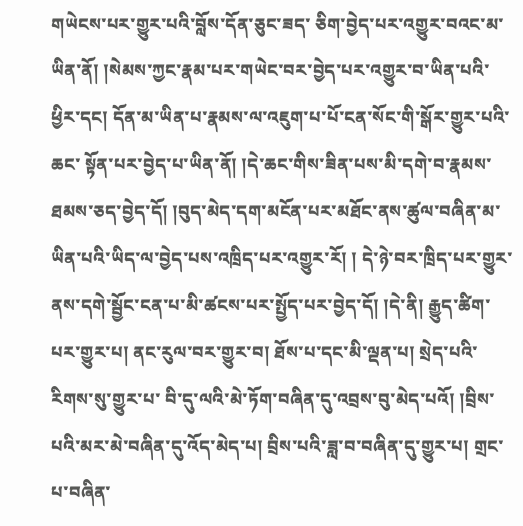གཡེངས་པར་གྱུར་པའི་བློས་དོན་ཅུང་ཟད་ ཅིག་བྱེད་པར་འགྱུར་བའང་མ་ཡིན་ནོ། །སེམས་ཀྱང་རྣམ་པར་གཡེང་བར་བྱེད་པར་འགྱུར་བ་ཡིན་པའི་ཕྱིར་དང། དོན་མ་ཡིན་པ་རྣམས་ལ་འཇུག་པ་པོ་ངན་སོང་གི་སྒོར་གྱུར་པའི་ཆང་ སྟོན་པར་བྱེད་པ་ཡིན་ནོ། །དེ་ཆང་གིས་ཟིན་པས་མི་དགེ་བ་རྣམས་ཐམས་ཅད་བྱེད་དོ། །བུད་མེད་དག་མངོན་པར་མཐོང་ནས་ཚུལ་བཞིན་མ་ཡིན་པའི་ཡིད་ལ་བྱེད་པས་འཁྲིད་པར་འགྱུར་རོ། ། དེ་ཉེ་བར་ཁྲིད་པར་གྱུར་ནས་དགེ་སྦྱོང་ངན་པ་མི་ཚངས་པར་སྤྱོད་པར་བྱེད་དོ། །དེ་ནི། རྒྱུད་ཚིག་པར་གྱུར་པ། ནང་རུལ་བར་གྱུར་བ། ཐོས་པ་དང་མི་ལྡན་པ། སྲེད་པའི་རིགས་སུ་གྱུར་པ་ བི་དུ་ལའི་མེ་ཏོག་བཞིན་དུ་འབྲས་བུ་མེད་པའོ། །བྲིས་པའི་མར་མེ་བཞིན་དུ་འོད་མེད་པ། བྲིས་པའི་ཟླ་བ་བཞིན་དུ་གྱུར་པ། གྲང་པ་བཞིན་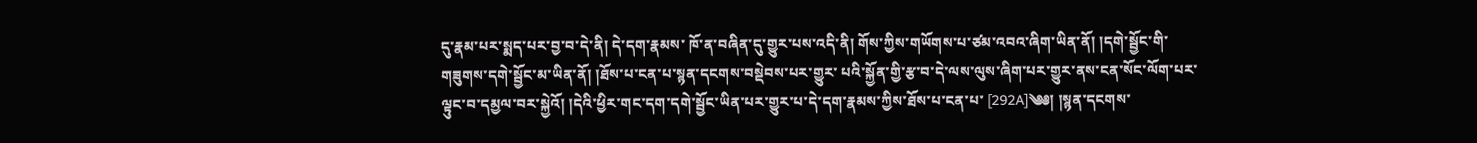དུ་རྣམ་པར་སྨད་པར་བྱ་བ་དེ་ནི། དེ་དག་རྣམས་ ཁོ་ན་བཞིན་དུ་གྱུར་པས་འདི་ནི། གོས་ཀྱིས་གཡོགས་པ་ཙམ་འབའ་ཞིག་ཡིན་ནོ། །དགེ་སྦྱོང་གི་གཟུགས་དགེ་སྦྱོང་མ་ཡིན་ནོ། །ཐོས་པ་ངན་པ་སྙན་དངགས་བསྡེབས་པར་གྱུར་ པའི་སྐྱོན་གྱི་རྩ་བ་དེ་ལས་ལུས་ཞིག་པར་གྱུར་ནས་ངན་སོང་ལོག་པར་ལྟུང་བ་དམྱལ་བར་སྐྱེའོ། །དེའི་ཕྱིར་གང་དག་དགེ་སྦྱོང་ཡིན་པར་གྱུར་པ་དེ་དག་རྣམས་ཀྱིས་ཐོས་པ་ངན་པ་ [292A]༄༅། །སྙན་དངགས་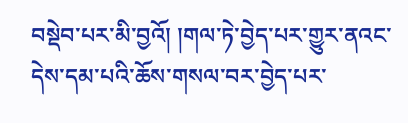བསྡེབ་པར་མི་བྱའོ། །གལ་ཏེ་བྱེད་པར་གྱུར་ནའང་དེས་དམ་པའི་ཆོས་གསལ་བར་བྱེད་པར་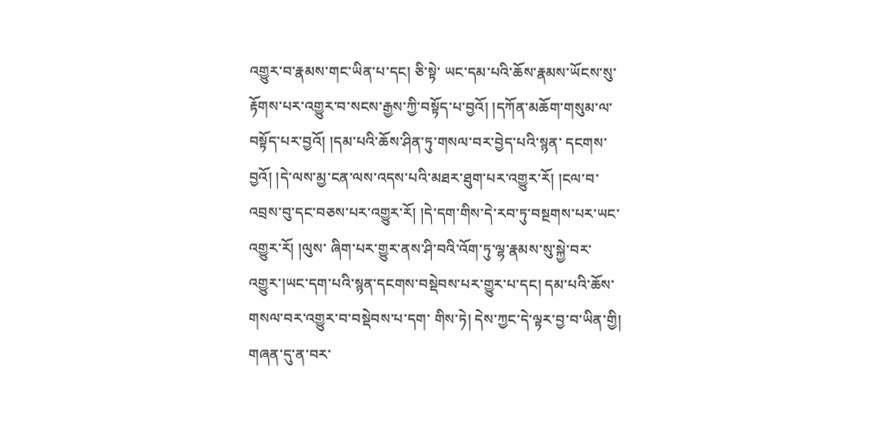འགྱུར་བ་རྣམས་གང་ཡིན་པ་དང། ཅི་སྟེ་ ཡང་དམ་པའི་ཆོས་རྣམས་ཡོངས་སུ་རྟོགས་པར་འགྱུར་བ་སངས་རྒྱས་ཀྱི་བསྟོད་པ་བྱའོ། །དཀོན་མཆོག་གསུམ་ལ་བསྟོད་པར་བྱའོ། །དམ་པའི་ཆོས་ཤིན་ཏུ་གསལ་བར་བྱེད་པའི་སྙན་ དངགས་བྱའོ། །དེ་ལས་མྱ་ངན་ལས་འདས་པའི་མཐར་ཐུག་པར་འགྱུར་རོ། །ངལ་བ་འབྲས་བུ་དང་བཅས་པར་འགྱུར་རོ། །དེ་དག་གིས་དེ་རབ་ཏུ་བསྔགས་པར་ཡང་འགྱུར་རོ། །ལུས་ ཞིག་པར་གྱུར་ནས་ཤི་བའི་འོག་ཏུ་ལྷ་རྣམས་སུ་སྐྱེ་བར་འགྱུར་།ཡང་དག་པའི་སྙན་དངགས་བསྡེབས་པར་གྱུར་པ་དང། དམ་པའི་ཆོས་གསལ་བར་འགྱུར་བ་བསྡེབས་པ་དག་ གིས་ཏེ། དེས་ཀྱང་དེ་ལྟར་བྱ་བ་ཡིན་གྱི། གཞན་དུ་ན་བར་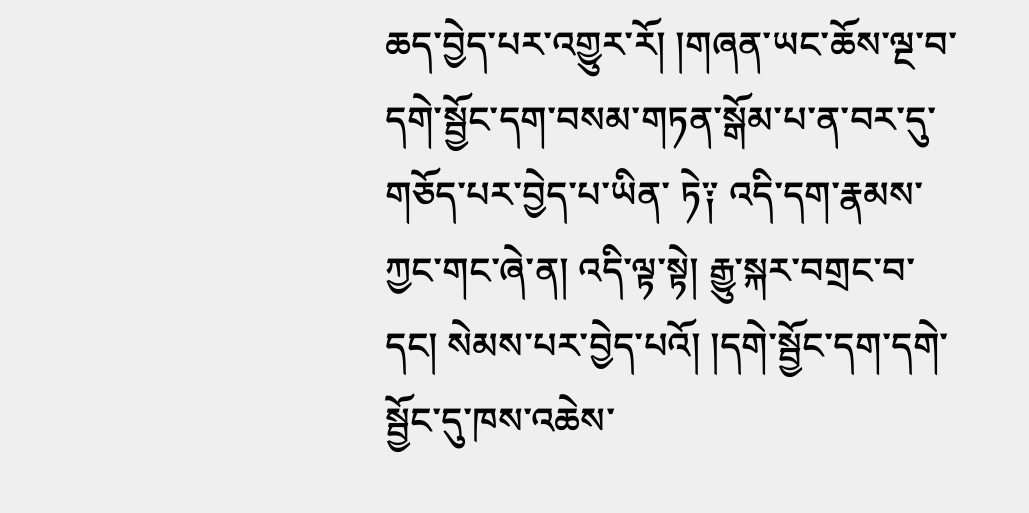ཆད་བྱེད་པར་འགྱུར་རོ། །གཞན་ཡང་ཆོས་ལྔ་བ་དགེ་སྦྱོང་དག་བསམ་གཏན་སྒོམ་པ་ན་བར་དུ་གཅོད་པར་བྱེད་པ་ཡིན་ ཏེ༑ འདི་དག་རྣམས་ཀྱང་གང་ཞེ་ན། འདི་ལྟ་སྟེ། རྒྱུ་སྐར་བགྲང་བ་དང། སེམས་པར་བྱེད་པའོ། །དགེ་སྦྱོང་དག་དགེ་སྦྱོང་དུ་ཁས་འཆེས་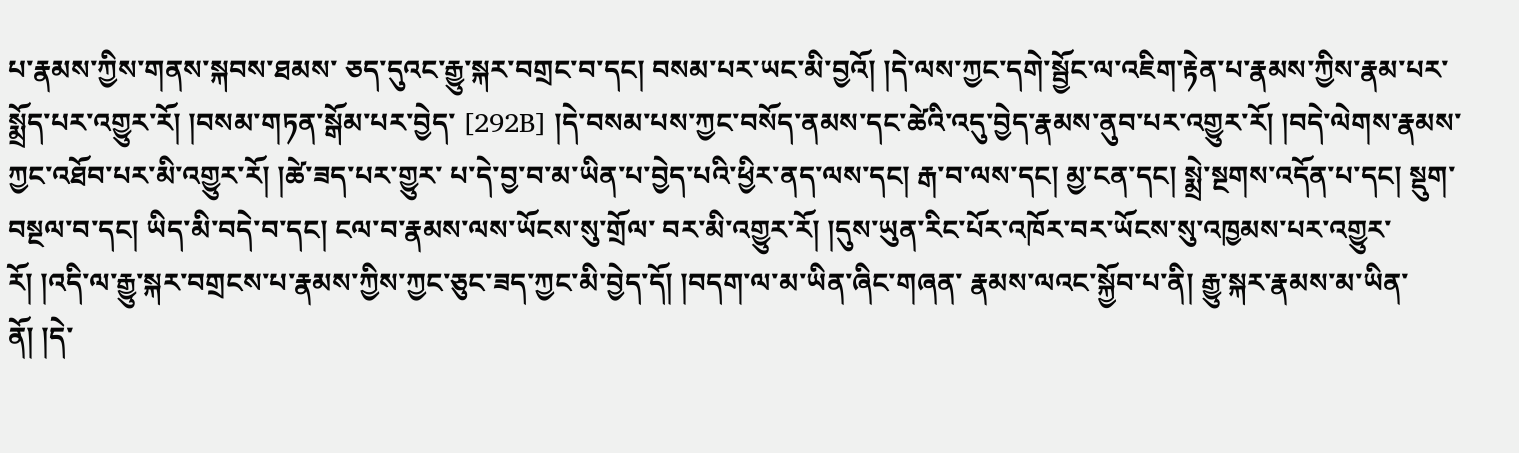པ་རྣམས་ཀྱིས་གནས་སྐབས་ཐམས་ ཅད་དུའང་རྒྱུ་སྐར་བགྲང་བ་དང། བསམ་པར་ཡང་མི་བྱའོ། །དེ་ལས་ཀྱང་དགེ་སྦྱོང་ལ་འཇིག་རྟེན་པ་རྣམས་ཀྱིས་རྣམ་པར་སྨྲོད་པར་འགྱུར་རོ། །བསམ་གཏན་སྒོམ་པར་བྱེད་ [292B] །དེ་བསམ་པས་ཀྱང་བསོད་ནམས་དང་ཚེའི་འདུ་བྱེད་རྣམས་ནུབ་པར་འགྱུར་རོ། །བདེ་ལེགས་རྣམས་ཀྱང་འཐོབ་པར་མི་འགྱུར་རོ། །ཚེ་ཟད་པར་གྱུར་ པ་དེ་བྱ་བ་མ་ཡིན་པ་བྱེད་པའི་ཕྱིར་ནད་ལས་དང། རྒ་བ་ལས་དང། མྱ་ངན་དང། སྨྲེ་སྔགས་འདོན་པ་དང། སྡུག་བསྔལ་བ་དང། ཡིད་མི་བདེ་བ་དང། ངལ་བ་རྣམས་ལས་ཡོངས་སུ་གྲོལ་ བར་མི་འགྱུར་རོ། །དུས་ཡུན་རིང་པོར་འཁོར་བར་ཡོངས་སུ་འཁྱམས་པར་འགྱུར་རོ། །འདི་ལ་རྒྱུ་སྐར་བགྲངས་པ་རྣམས་ཀྱིས་ཀྱང་ཅུང་ཟད་ཀྱང་མི་བྱེད་དོ། །བདག་ལ་མ་ཡིན་ཞིང་གཞན་ རྣམས་ལའང་སྐྱོབ་པ་ནི། རྒྱུ་སྐར་རྣམས་མ་ཡིན་ནོ། །དེ་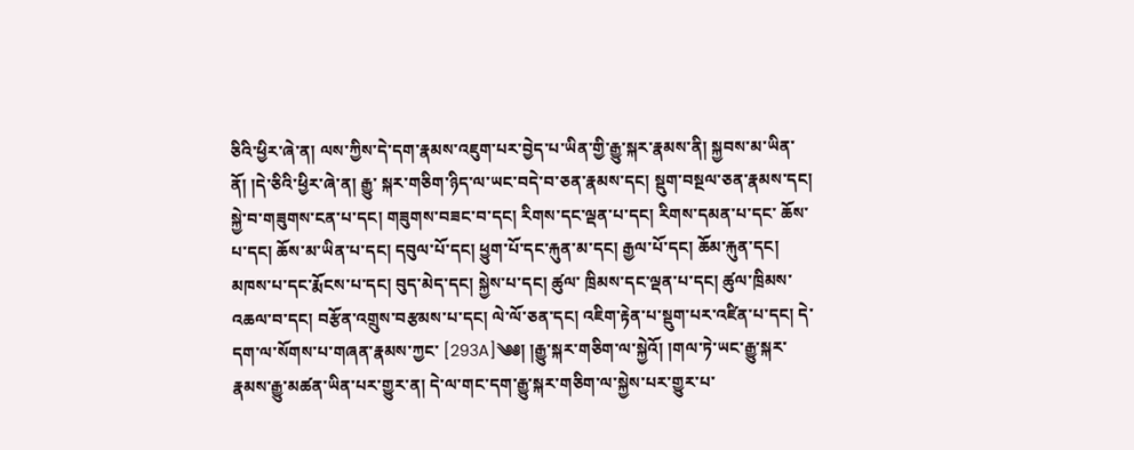ཅིའི་ཕྱིར་ཞེ་ན། ལས་ཀྱིས་དེ་དག་རྣམས་འཇུག་པར་བྱེད་པ་ཡིན་གྱི་རྒྱུ་སྐར་རྣམས་ནི། སྐྱབས་མ་ཡིན་ནོ། །དེ་ཅིའི་ཕྱིར་ཞེ་ན། རྒྱུ་ སྐར་གཅིག་ཉིད་ལ་ཡང་བདེ་བ་ཅན་རྣམས་དང། སྡུག་བསྔལ་ཅན་རྣམས་དང། སྐྱེ་བ་གཟུགས་ངན་པ་དང། གཟུགས་བཟང་བ་དང། རིགས་དང་ལྡན་པ་དང། རིགས་དམན་པ་དང་ ཆོས་པ་དང། ཆོས་མ་ཡིན་པ་དང། དབུལ་པོ་དང། ཕྱུག་པོ་དང་རྐུན་མ་དང། རྒྱལ་པོ་དང། ཆོམ་རྐུན་དང། མཁས་པ་དང་རྨོངས་པ་དང། བུད་མེད་དང། སྐྱེས་པ་དང། ཚུལ་ ཁྲིམས་དང་ལྡན་པ་དང། ཚུལ་ཁྲིམས་འཆལ་བ་དང། བརྩོན་འགྲུས་བརྩམས་པ་དང། ལེ་ལོ་ཅན་དང། འཇིག་རྟེན་པ་སྡུག་པར་འཛིན་པ་དང། དེ་དག་ལ་སོགས་པ་གཞན་རྣམས་ཀྱང་ [293A]༄༅། །རྒྱུ་སྐར་གཅིག་ལ་སྐྱེའོ། །གལ་ཏེ་ཡང་རྒྱུ་སྐར་རྣམས་རྒྱུ་མཚན་ཡིན་པར་གྱུར་ན། དེ་ལ་གང་དག་རྒྱུ་སྐར་གཅིག་ལ་སྐྱེས་པར་གྱུར་པ་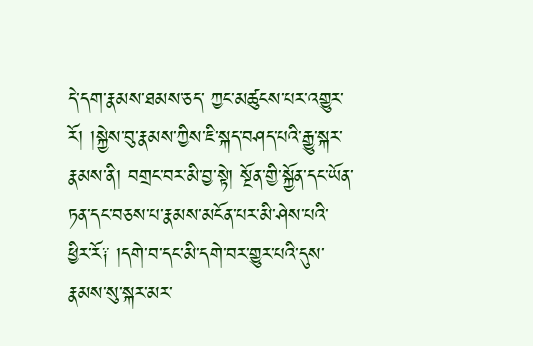དེ་དག་རྣམས་ཐམས་ཅད་ ཀྱང་མཚུངས་པར་འགྱུར་རོ། །སྐྱེས་བུ་རྣམས་ཀྱིས་ཇི་སྐད་བཤད་པའི་རྒྱུ་སྐར་རྣམས་ནི། བགྲང་བར་མི་བྱ་སྟེ། སྔོན་གྱི་སྐྱོན་དང་ཡོན་ཏན་དང་བཅས་པ་རྣམས་མངོན་པར་མི་ཤེས་པའི་ ཕྱིར་རོ༑ །དགེ་བ་དང་མི་དགེ་བར་གྱུར་པའི་དུས་རྣམས་སུ་སྐར་མར་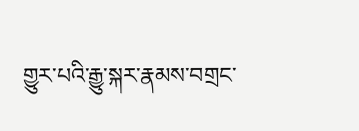གྱུར་པའི་རྒྱུ་སྐར་རྣམས་བགྲང་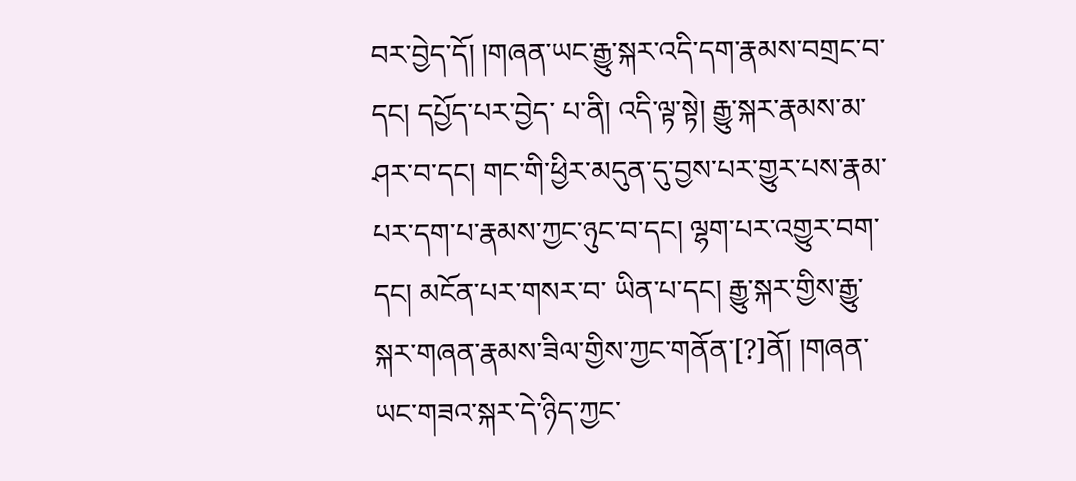བར་བྱེད་དོ། །གཞན་ཡང་རྒྱུ་སྐར་འདི་དག་རྣམས་བགྲང་བ་དང། དཔྱོད་པར་བྱེད་ པ་ནི། འདི་ལྟ་སྟེ། རྒྱུ་སྐར་རྣམས་མ་ཤར་བ་དང། གང་གི་ཕྱིར་མདུན་དུ་བྱས་པར་གྱུར་པས་རྣམ་པར་དག་པ་རྣམས་ཀྱང་ཉུང་བ་དང། ལྷག་པར་འགྱུར་བག་དང། མངོན་པར་གསར་བ་ ཡིན་པ་དང། རྒྱུ་སྐར་གྱིས་རྒྱུ་སྐར་གཞན་རྣམས་ཟིལ་གྱིས་ཀྱང་གནོན་[?]ནོ། །གཞན་ཡང་གཟའ་སྐར་དེ་ཉིད་ཀྱང་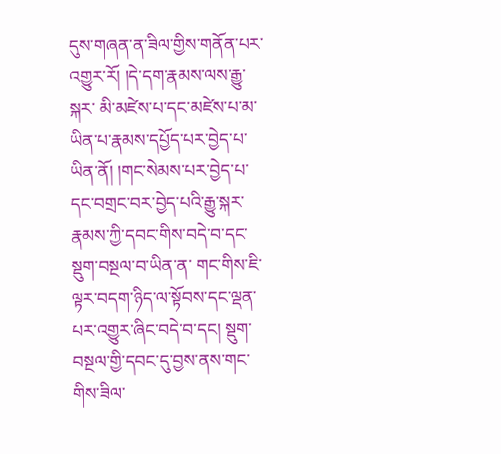དུས་གཞན་ན་ཟིལ་གྱིས་གནོན་པར་འགྱུར་རོ། །དེ་དག་རྣམས་ལས་རྒྱུ་སྐར་ མི་མཛེས་པ་དང་མཛེས་པ་མ་ཡིན་པ་རྣམས་དཔྱོད་པར་བྱེད་པ་ཡིན་ནོ། །གང་སེམས་པར་བྱེད་པ་དང་བགྲང་བར་བྱེད་པའི་རྒྱུ་སྐར་རྣམས་ཀྱི་དབང་གིས་བདེ་བ་དང་སྡུག་བསྔལ་བ་ཡིན་ན་ གང་གིས་ཇི་ལྟར་བདག་ཉིད་ལ་སྟོབས་དང་ལྡན་པར་འགྱུར་ཞིང་བདེ་བ་དང། སྡུག་བསྔལ་གྱི་དབང་དུ་བྱས་ནས་གང་གིས་ཟིལ་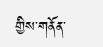གྱིས་གནོན་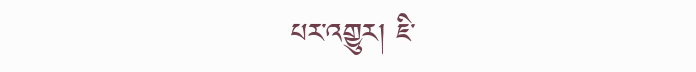པར་འགྱུར། ཇི་